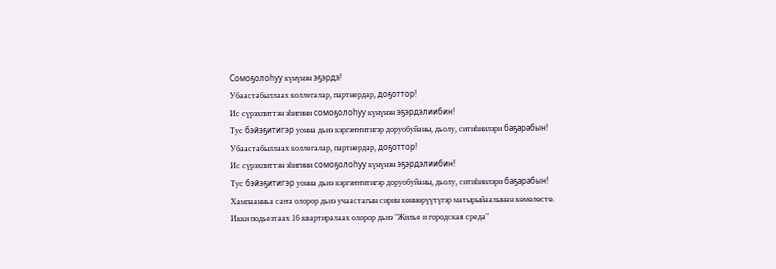Сомоҕолоһуу күнүнэн эҕэрдэ!
Убаастабыллаах коллегалар, партнердар, доҕоттор!
Ис сүрэхпиттэн эһигини сомоҕолоһуу күнүнэн эҕэрдэлиибин!
Тус бэйэҕитигэр уонна дьиэ кэргэҥҥитигэр доруобуйаны, дьолу, ситиһиилэри баҕарабын!
Убаастабыллаах коллегалар, партнердар, доҕоттор!
Ис сүрэхпиттэн эһигини сомоҕолоһуу күнүнэн эҕэрдэлиибин!
Тус бэйэҕитигэр уонна дьиэ кэргэҥҥитигэр доруобуйаны, дьолу, ситиһиилэри баҕарабын!
Хампаанньа саҥа олорор дьиэ учаастагын сирин көннөрүүтүгэр матырыйаалынан көмөлөстө.
Икки подьезтаах 16 квартиралаах олорор дьиэ "Жилье и городская среда"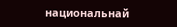национальнай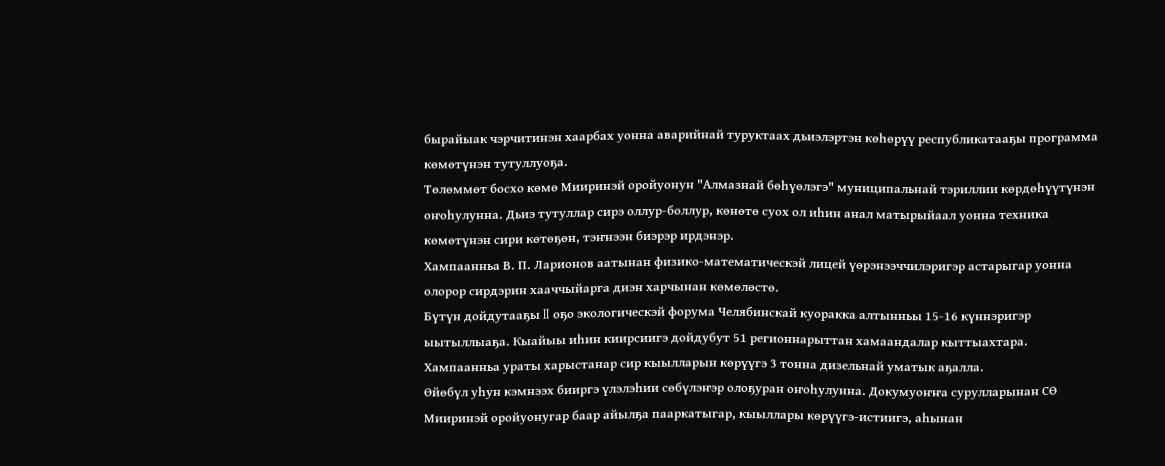бырайыак чэрчитинэн хаарбах уонна аварийнай туруктаах дьиэлэртэн көһөрүү республикатааҕы программа көмөтүнэн тутуллуоҕа.
Төлөммөт босхо көмө Мииринэй оройуонун "Алмазнай бөһүөлэгэ" муниципальнай тэриллии көрдөһүүтүнэн оҥоһулунна. Дьиэ тутуллар сирэ оллур-боллур, көнөтө суох ол иһин анал матырыйаал уонна техника көмөтүнэн сири көтөҕөн, тэҥнээн биэрэр ирдэнэр.
Хампаанньа В. П. Ларионов аатынан физико-математическэй лицей үөрэнээччилэригэр астарыгар уонна олорор сирдэрин хааччыйарга диэн харчынан көмөлөстө.
Бүтүн дойдутааҕы II оҕо экологическэй форума Челябинскай куоракка алтынньы 15-16 күннэригэр ыытыллыаҕа. Кыайыы иһин киирсиигэ дойдубут 51 регионнарыттан хамаандалар кыттыахтара.
Хампаанньа ураты харыстанар сир кыылларын көрүүгэ 3 тонна дизельнай уматык аҕалла.
Өйөбүл уһун кэмнээх бииргэ үлэлэһии сөбүлэҥэр олоҕуран оҥоһулунна. Докумуоҥҥа сурулларынан СӨ Мииринэй оройуонугар баар айылҕа пааркатыгар, кыыллары көрүүгэ-истиигэ, аһынан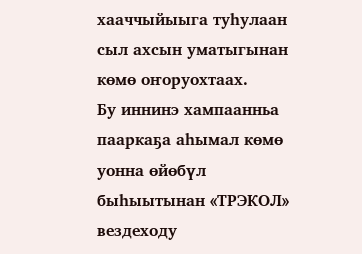хааччыйыыга туһулаан сыл ахсын уматыгынан көмө оҥоруохтаах.
Бу иннинэ хампаанньа пааркаҕа аһымал көмө уонна өйөбүл быһыытынан «ТРЭКОЛ» вездеходу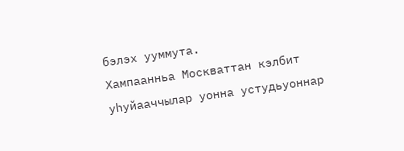бэлэх ууммута.
Хампаанньа Москваттан кэлбит уһуйааччылар уонна устудьуоннар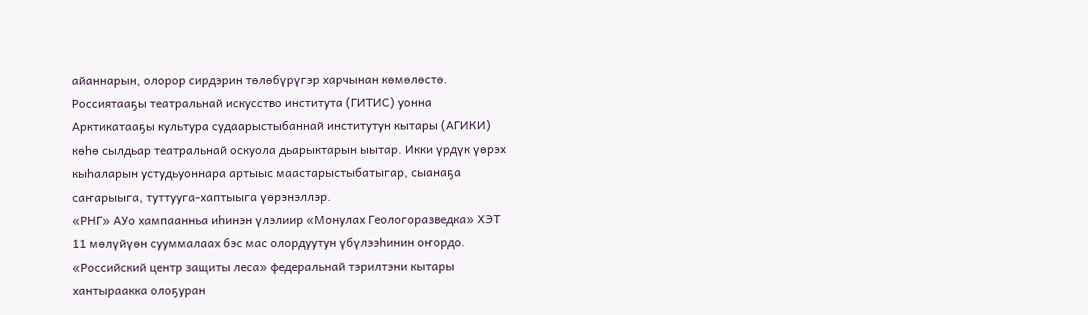айаннарын, олорор сирдэрин төлөбүрүгэр харчынан көмөлөстө.
Россиятааҕы театральнай искусство института (ГИТИС) уонна Арктикатааҕы культура судаарыстыбаннай институтун кытары (АГИКИ) көһө сылдьар театральнай оскуола дьарыктарын ыытар. Икки үрдүк үөрэх кыһаларын устудьуоннара артыыс маастарыстыбатыгар, сыанаҕа саҥарыыга, туттууга-хаптыыга үөрэнэллэр.
«РНГ» АУо хампаанньа иһинэн үлэлиир «Монулах Геологоразведка» ХЭТ 11 мөлүйүөн сууммалаах бэс мас олордуутун үбүлээһинин оҥордо.
«Российский центр защиты леса» федеральнай тэрилтэни кытары хантыраакка олоҕуран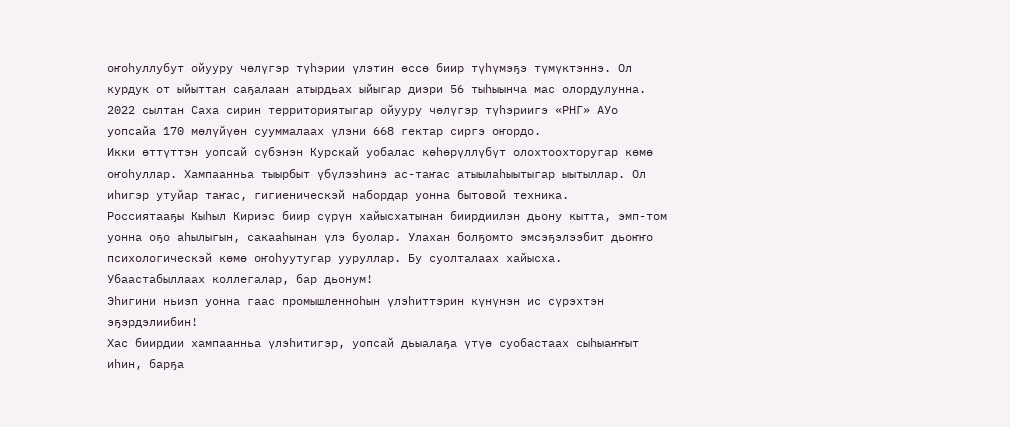оҥоһуллубут ойууру чөлүгэр түһэрии үлэтин өссө биир түһүмэҕэ түмүктэннэ. Ол курдук от ыйыттан саҕалаан атырдьах ыйыгар диэри 56 тыһыынча мас олордулунна.
2022 сылтан Саха сирин территориятыгар ойууру чөлүгэр түһэриигэ «РНГ» АУо уопсайа 170 мөлүйүөн сууммалаах үлэни 668 гектар сиргэ оҥордо.
Икки өттүттэн уопсай сүбэнэн Курскай уобалас көһөрүллүбүт олохтоохторугар көмө оҥоһуллар. Хампаанньа тыырбыт үбүлээһинэ ас-таҥас атыылаһыытыгар ыытыллар. Ол иһигэр утуйар таҥас, гигиеническэй набордар уонна бытовой техника.
Россиятааҕы Кыһыл Кириэс биир сүрүн хайысхатынан биирдиилэн дьону кытта, эмп-том уонна оҕо аһылыгын, сакааһынан үлэ буолар. Улахан болҕомто эмсэҕэлээбит дьоҥҥо психологическэй көмө оҥоһуутугар ууруллар. Бу суолталаах хайысха.
Убаастабыллаах коллегалар, бар дьонум!
Эһигини ньиэп уонна гаас промышленноһын үлэһиттэрин күнүнэн ис сүрэхтэн эҕэрдэлиибин!
Хас биирдии хампаанньа үлэһитигэр, уопсай дьыалаҕа үтүө суобастаах сыһыаҥҥыт иһин, барҕа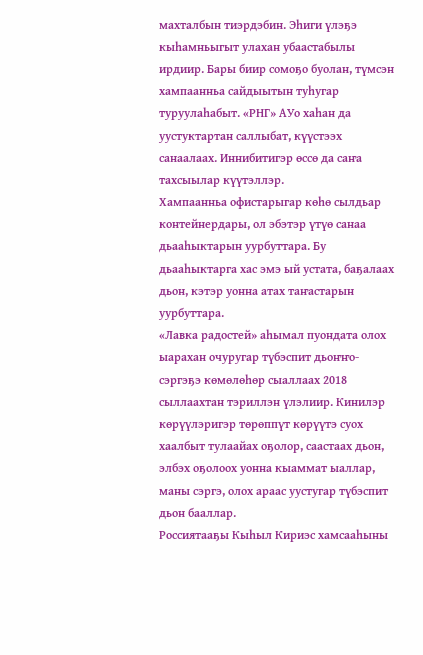махталбын тиэрдэбин. Эһиги үлэҕэ кыһамньыгыт улахан убаастабылы ирдиир. Бары биир сомоҕо буолан, түмсэн хампаанньа сайдыытын туһугар туруулаһабыт. «РНГ» АУо хаһан да уустуктартан саллыбат, күүстээх санаалаах. Иннибитигэр өссө да саҥа тахсыылар күүтэллэр.
Хампаанньа офистарыгар көһө сылдьар контейнердары, ол эбэтэр үтүө санаа дьааһыктарын уурбуттара. Бу дьааһыктарга хас эмэ ый устата, баҕалаах дьон, кэтэр уонна атах таҥастарын уурбуттара.
«Лавка радостей» аһымал пуондата олох ыарахан очуругар түбэспит дьоҥҥо-сэргэҕэ көмөлөһөр сыаллаах 2018 сыллаахтан тэриллэн үлэлиир. Кинилэр көрүүлэригэр төрөппүт көрүүтэ суох хаалбыт тулаайах оҕолор, саастаах дьон, элбэх оҕолоох уонна кыаммат ыаллар, маны сэргэ, олох араас уустугар түбэспит дьон бааллар.
Россиятааҕы Кыһыл Кириэс хамсааһыны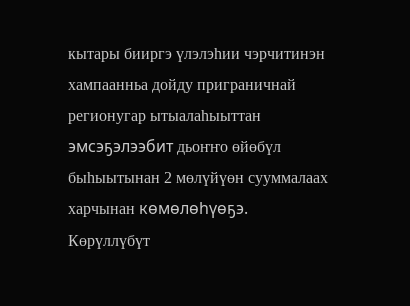кытары бииргэ үлэлэһии чэрчитинэн хампаанньа дойду приграничнай регионугар ытыалаһыыттан эмсэҕэлээбит дьоҥҥо өйөбүл быһыытынан 2 мөлүйүөн сууммалаах харчынан көмөлөһүөҕэ.
Көрүллүбүт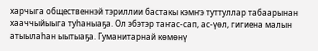харчыга общественнэй тэриллии бастакы кэмҥэ туттуллар табаарынан хааччыйыыга туһаныаҕа. Ол эбэтэр таҥас-сап, ас-үөл, гигиена малын атыылаһан ыытыаҕа. Гуманитарнай көмөнү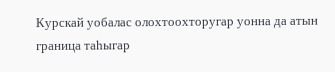Курскай уобалас олохтоохторугар уонна да атын граница таһыгар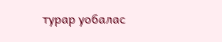турар уобалас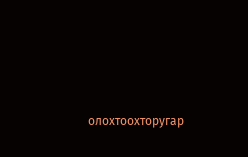олохтоохторугар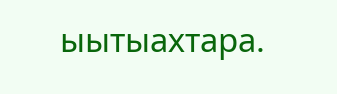ыытыахтара.